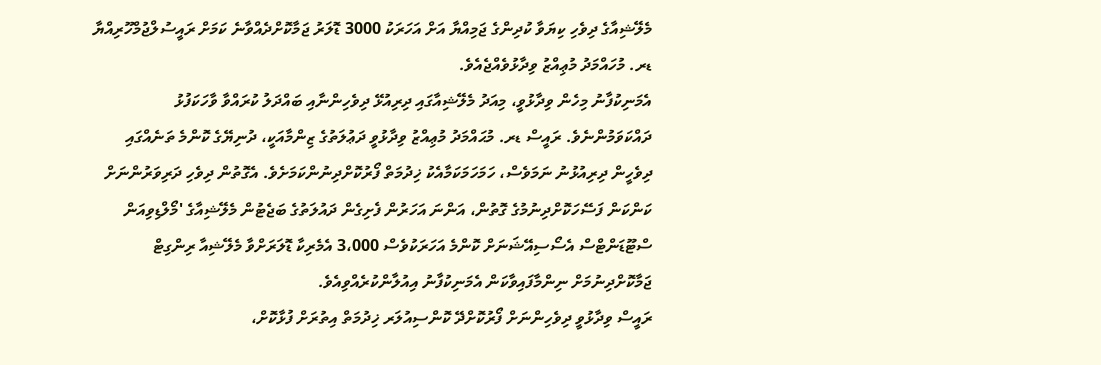މެލޭޝިއާގެ ދިވެހި ކިޔަވާ ކުދިންގެ ޖަމިއްޔާ އަށް އަހަރަކު 3000 ޑޮލަރު ޖަމާކޮށްދެއްވާނެ ކަމަށް ރައީސުލްޖުމްހޫރިއްޔާ ޑރ. މުހައްމަދު މުޢިއްޒު ވިދާޅުވެއްޖެއެވެ.
އެމަނިކުފާނު މިހެން ވިދާޅުވީ، މިއަދު މެލޭޝިއާގައި ދިރިއުޅޭ ދިވެހިންނާއި ބައްދަލު ކުރައްވާ ވާހަކަފުޅު ދައްކަވަމުންނެވެ. ރައީސް ޑރ. މުޙައްމަދު މުޢިއްޒު ވިދާޅުވީ ދަޢުލަތުގެ ޒިންމާއަކީ، ދުނިޔޭގެ ކޮންމެ ތަނެއްގައި ދިވެހީން ދިރިއުޅުނު ނަމަވެސް، ހަމަހަމަކަމާއެކު ޚިދުމަތް ފޯރުކޮށްދިނުންކަމަށެވެ. އެގޮތުން ދިވެހި ދަރިވަރުންނަށް ކަންކަން ފަސޭހަކޮށްދިނުމުގެ ގޮތުން، އަންނަ އަހަރުން ފެށިގެން ދައުލަތުގެ ބަޖެޓުން މެލޭޝިއާގެ 'މޯލްޑިވިއަން ސްޓޫޑަންޓްސް އެސޯސިއޭޝަނަށް ކޮންމެ އަހަރަކުވެސް 3،000 އެމެރިކާ ޑޮލަރަށްވާ މެލޭޝިއާ ރިންގިޓް ޖަމާކޮށްދިނުމަށް ނިންމާފައިވާކަން އެމަނިކުފާނު އިއުލާންކުރެއްވިއެވެ.
ރައީސް ވިދާޅުވީ ދިވެހިންނަށް ފޯރުކޮށްދޭ ކޮންސިއުލަރ ޚިދުމަތް އިތުރަށް ފުޅާކޮށް،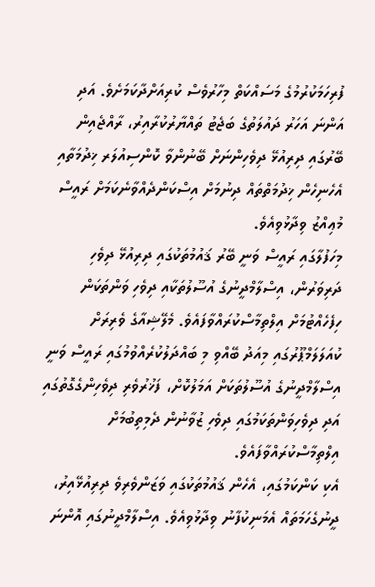ފުރިހަމަކުރުމުގެ މަސައްކަތް މިހާރުވެސް ކުރިއަށްދާކަމަށެވެ. އަދި އަންނަ އަހަރު ދައުލަތުގެ ބަޖެޓު ތައްޔާރުކުރާއިރު، ރާއްޖެއިން ބޭރުގައި ދިރިއުޅޭ ދިވެހިންނަށް ބޭނުންވާ ކޮންސިއުލަރ ޚިދުމަތާއި އެހެނިހެން ޚިދުމަތްތައް ދިނުމަށް އިސްކަންދެއްވާނެކަމަށް ރައީސް މުޢިއްޒު ވިދާޅުވިއެވެ.
މިހަފުލާގައި ރައީސް ވަނީ ބޭރު ޤައުމުތަކުގައި ދިރިއުޅޭ ދިވެހި ދަރިވަރުން، އިސްލާމްދީނުގެ އުސޫލުތަކާއި ދިވެހި ވަންތަކަން ހިފެހެއްޓުމަށް އިލްތިމާސްކުރައްވާފައެވެ. މެލޭޝިއާގެ ވެރިރަށް ކުއަލަލަމްޕޫރުގައި މިއަދު ބޭއްވި މި ބައްދަލުކުރެއްވުމުގައި ރައީސް ވަނީ އިސްލާމްދީނުގެ އުސޫލުތަކަށް އަމަލުކޮށް، ފަޚުރުވެރި ދިވެހިންގެގޮތުގައި އަދި ދިވެހިވަންތަކަމުގައި ދިވެހި ޒުވާނުން ދެމިތިބުމަށް އިލްތިމާސްކުރައްވާފައެވެ.
އެކި ކަންކަމުގައި، އެހެން ޤައުމުތަކުގައި ވަޒަންވެރިވެ ދިރިއުޅޭއިރު، ދީނުގެހަމަތައް އެމަނިކުފާނު ވިދާޅުވިއެވެ. އިސްލާމްދީނުގައި އޮންނަ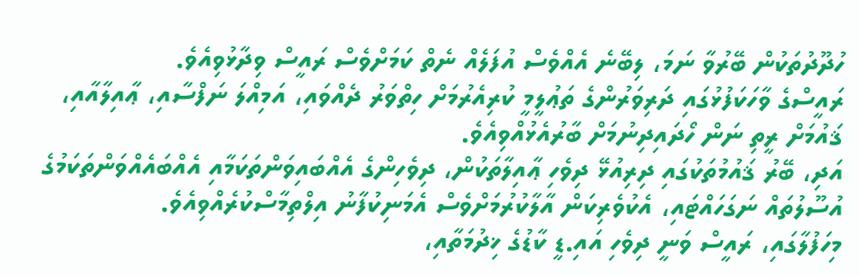ހުދޫދުތަކުން ބޭރުވާ ނަމަ، ލިބޭނެ އެއްވެސް އުފަލެއް ނެތް ކަމަށްވެސް ރައީސް ވިދާޅުވިއެވެ.
ރައީސްގެ ވާހަކަފުޅުގައި ދަރިވަރުންގެ ތަޢުލީމީ ކުރިއެރުމަށް ހިތްވަރު ދެއްވައި، އަމިއްލަ ނަފްސާއި، ޢާއިލާއާއި، ޤައުމަށް ރީތި ނަން ހޯދައިދިނުމަށް ބާރުއެޅުއްވިއެވެ.
އަދި، ބޭރު ޤައުމުތަކުގައި ދިރިއުޅޭ ދިވެހި ޢާއިލާތަކުން، ދިވެހިންގެ އެއްބައިވަންތަކަމާއި އެއްބައެއްވަންތަކަމުގެ އުސޫލުތައް ނަގަހައްޓައި، އެކުވެރިކަން އާލާކުރުމަށްވެސް އެމަނިކުފާނު އިލްތިމާސްކުރެއްވިއެވެ.
މިހަފުލާގައި، ރައީސް ވަނީ ދިވެހި އައި.ޑީ ކާޑުގެ ޚިދުމަތާއި،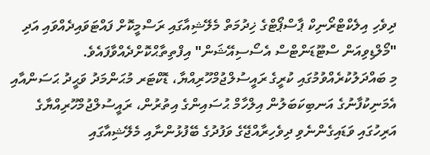ދިވެހި އިލެކްޓްރޯނިކް ޕާސްޕޯޓްގެ ޚިދުމަތް މެލޭޝިއާގައި ރަސްމީކޮށް ފައްޓަވައިދެއްވައި އަދި "މޯލްޑިވިއަން ސްޓޫޑަންޓްސް އެސޯސިއޭޝަން" އިފްތިތާޙްކޮށްދެއްވާފައެވެ.
މި ބައްދަލުކުރެއްވުމުގައި ކުރީގެ ރައީސުލްޖުމްހޫރިއްޔާ، ޑޮކްޓަރ މުޙަންމަދު ވަޙީދު ޙަސަންއާއި އެމަނިކުފާނުގެ އަނބިކަބަލުން އިލްހާމް ޙުސައިންގެ އިތުރުން، ރައީސުލްޖުމްހޫރިއްޔާގެ އަރިހުގައި ވަޑައިގެންނެވި ދިވެހިރާއްޖޭގެ ވަފުދުގެ ބޭފުޅުންނާއި މެލޭޝިއާގައި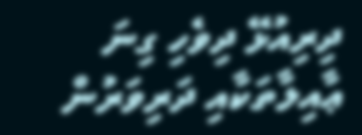ދިރިއުޅޭ ދިވެހި ގިނަ ޢާއިލާތަކާއި ދަރިވަރުން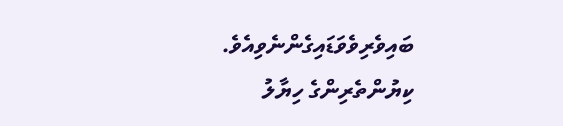ބައިވެރިވެވަޑައިގެންނެވިއެވެ.
ކިޔުންތެރިންގެ ހިޔާލު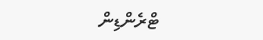ޓްރެންޑިން